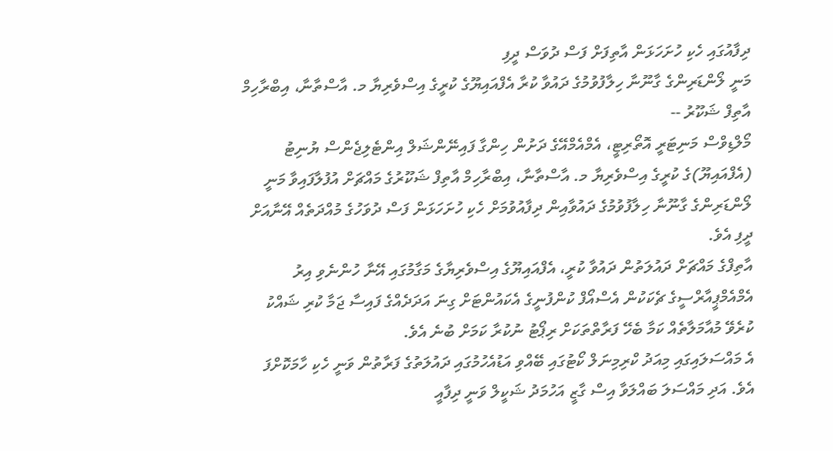ދިފާއުގައި ހެކި ހުށަހަޅަން އާތިފަށް ފަސް ދުވަސް ދީފި
މަނީ ލޯންޑަރިންގެ ގާނޫނާ ހިލާފުވުމުގެ ދައުވާ ކުރާ އެފްއައިޔޫގެ ކުރީގެ އިސްވެރިޔާ މ. އާސްތާނާ، އިބްރާހިމް އާތިފް ޝަކޫރު --
މޯލްޑިވްސް މަނިޓަރީ އޮތޯރިޓީ، އެމްއެމްއޭގެ ދަށުން ހިންގާ ފައިނޭންޝަލް އިންޓެލިޖެންސް ޔުނިޓު (އެފްއައިޔޫ)ގެ ކުރީގެ އިސްވެރިޔާ މ. އާސްތާނާ، އިބްރާހިމް އާތިފް ޝަކޫރުގެ މައްޗަށް އުފުލާފައިވާ މަނީ ލޯންޑަރިންގެ ގާނޫނާ ހިލާފުވުމުގެ ދައުވާއިން ދިފާއުވުމަށް ހެކި ހުށަހަޅަން ފަސް ދުވަހުގެ މުއްދަތެއް އޭނާއަށް ދީފި އެވެ.
އާތިފްގެ މައްޗަށް ދައުލަތުން ދައުވާ ކުރީ، އެފްއައިޔޫގެ އިސްވެރިޔާގެ މަގާމުގައި އޭނާ ހުންނެވި އިރު އެމްއެމްޕީއާރްސީގެ ޗެކަކުން އެސްއޯފް ކުންފުނީގެ އެކައުންޓަށް ގިނަ އަދަދެއްގެ ފައިސާ ޖަމާ ކުރި ޝައްކު ކުރެވޭ މުއާމަލާތެއް ކަމާ ބެހޭ ފަރާތްތަކަށް ރިޕޯޓު ނުކުރާ ކަމަށް ބުނެ އެވެ.
އެ މައްސަލައިގައި މިއަދު ކްރިމިނަލް ކޯޓުގައި ބޭއްވި އަޑުއެހުމުގައި ދައުލަތުގެ ފަރާތުން ވަނީ ހެކި ހާމަކޮށްފަ އެވެ. އަދި މައްސަލަ ބައްލަވާ އިސް ގާޒީ އަހުމަދު ޝަކީލް ވަނީ ދިފާއީ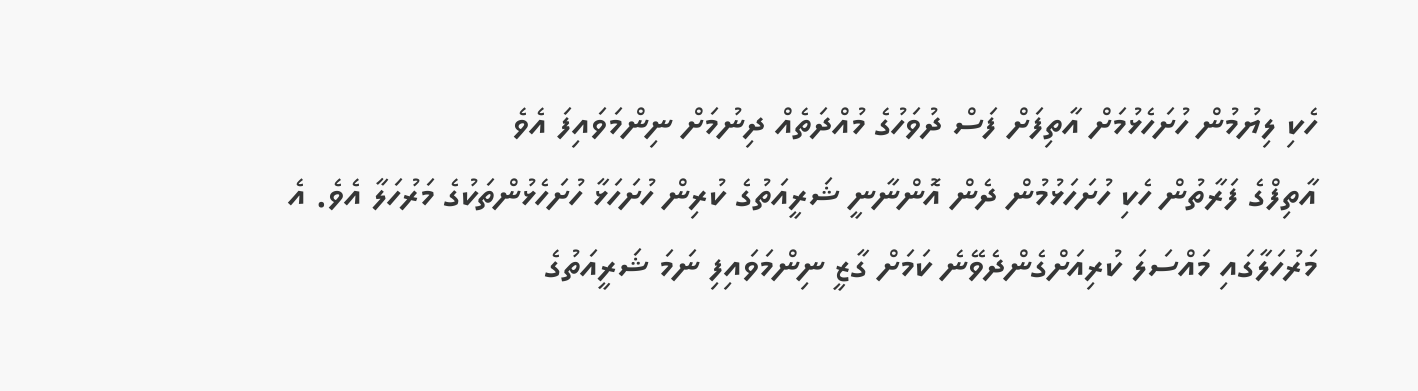ހެކި ލިޔުމުން ހުށަހެޅުމަށް އާތިފަށް ފަސް ދުވަހުގެ މުއްދަތެއް ދިނުމަށް ނިންމަވައިފަ އެވެ
އާތިފްގެ ފަރާތުން ހެކި ހުށަހަޅުމުން ދެން އޮންނާނީ ޝަރީއަތުގެ ކުރިން ހުށަހަޅާ ހުށަހެޅުންތަކުގެ މަރުހަލާ އެވެ. އެ މަރުހަލާގައި މައްސަލަ ކުރިއަށްގެންދެވޭނެ ކަމަށް ގާޒީ ނިންމަވައިފި ނަމަ ޝަރީއަތުގެ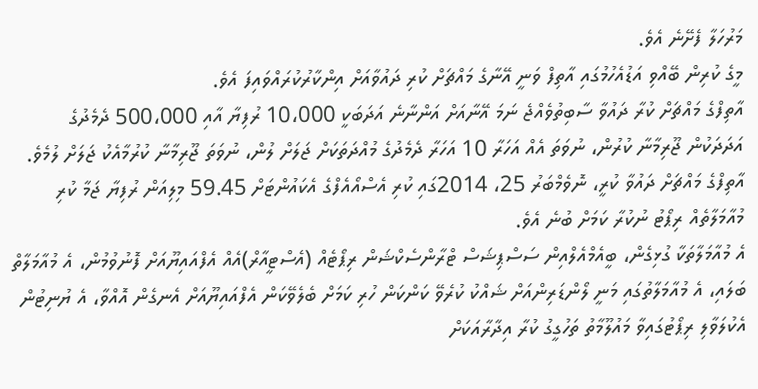މަރުހަލާ ފެށޭނެ އެވެ.
މީގެ ކުރިން ބޭއްވި އަޑުއެހުމުގައި އާތިފް ވަނީ އޭނާގެ މައްޗަށް ކުރި ދައުވާއަށް އިންކާރުކުރައްވައިފަ އެވެ.
އާތިފްގެ މައްޗަށް ކުރާ ދައުވާ ސާބިތުވެއްޖެ ނަމަ އޭނާއަށް އަންނާނެ އަދަބަކީ 10،000 ރުފިޔާ އާއި 500،000 ދެމެދުގެ އަދަދަކުން ޖޫރިމާނާ ކުރުން، ނުވަތަ އެއް އަހަރާ 10 އަހަރާ ދެމެދުގެ މުއްދަތަކަށް ޖަލަށް ލުން، ނުވަތަ ޖޫރިމާނާ ކުރުމާއެކު ޖަލަށް ލުމެވެ.
އާތިފްގެ މައްޗަށް ދައުވާ ކުރީ، ނޮވެމްބަރު 25، 2014ގައި ކުރި އެސްއޯއެފްގެ އެކައުންޓަށް 59.45 މިލިއަން ރުފިޔާ ޖަމާ ކުރި މުއާމަލާތެއް ރިޕޯޓު ނުކުރާ ކަމަށް ބުނެ އެވެ.
އެ މުއާމަލާތަކާ ގުޅިގެން، ބީއެމްއެލްއިން ސަސްޕިޝަސް ޓްރާންސެކްޝަން ރިޕޯޓެއް (އެސްޓީއާރް)އެއް އެފްއައިޔޫއަށް ފޮނުވުމުން، އެ މުއާމަލާތް ބަލައި، އެ މުއާމަލާތުގައި މަނީ ލޯންޑަރިންއަށް ޝައްކު ކުރެވޭ ކަންކަން ހުރި ކަމަށް ބެލެވޭކަން އެފްއައިޔޫއަށް އެނގެން އޮއްވާ، އެ ޔުނިޓުން އެކުލަވާލި ރިޕޯޓުގައިވާ މައުލޫމާތު ތަހުގީގު ކުރާ އިދާރާއަކަށް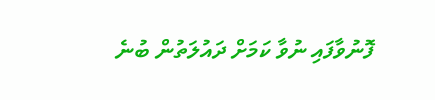ފޮނުވާފައި ނުވާ ކަމަށް ދައުލަތުން ބުނެ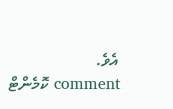އެވެ.
comment ކޮމެންޓް